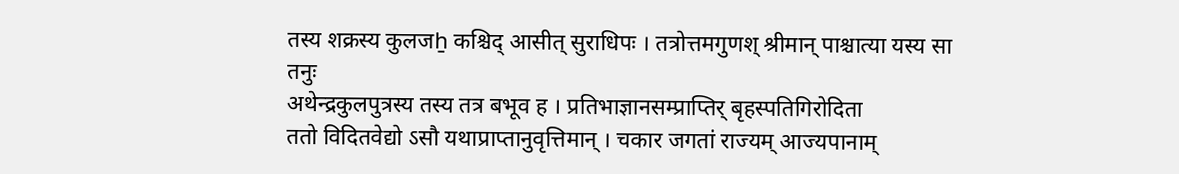तस्य शक्रस्य कुलजẖ कश्चिद् आसीत् सुराधिपः । तत्रोत्तमगुणश् श्रीमान् पाश्चात्या यस्य सा तनुः
अथेन्द्रकुलपुत्रस्य तस्य तत्र बभूव ह । प्रतिभाज्ञानसम्प्राप्तिर् बृहस्पतिगिरोदिता
ततो विदितवेद्यो ऽसौ यथाप्राप्तानुवृत्तिमान् । चकार जगतां राज्यम् आज्यपानाम्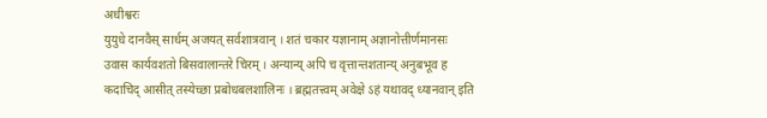अधीश्वरः
युयुधे दानवैस् सार्धम् अजयत् सर्वशात्रवान् । शतं चकार यज्ञानाम् अज्ञानोत्तीर्णमानसः
उवास कार्यवशतो बिसवालान्तरे चिरम् । अन्यान्य् अपि च वृत्तान्तशतान्य् अनुबभूव ह
कदाचिद् आसीत् तस्येच्छा प्रबोधबलशालिनः । ब्रह्मतत्त्वम् अवेक्षे ऽहं यथावद् ध्यानवान् इति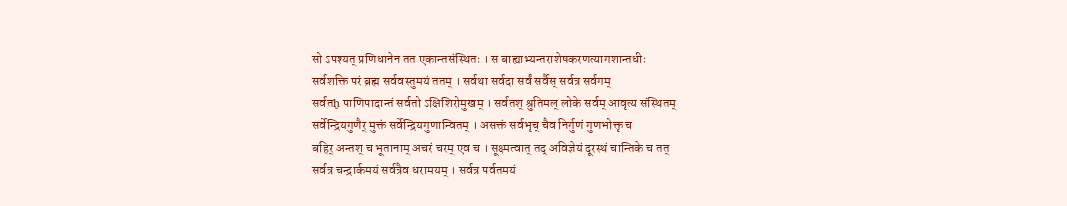सो ऽपश्यत् प्रणिधानेन तत एकान्तसंस्थितः । स बाह्याभ्यन्तराशेषकरणत्यागशान्तधीः
सर्वशक्ति परं ब्रह्म सर्ववस्तुमयं ततम् । सर्वथा सर्वदा सर्वं सर्वैस् सर्वत्र सर्वगम्
सर्वतḫ पाणिपादान्तं सर्वतो ऽक्षिशिरोमुखम् । सर्वतश् श्रुतिमल् लोके सर्वम् आवृत्य संस्थितम्
सर्वेन्द्रियगुणैर् मुक्तं सर्वेन्द्रियगुणान्वितम् । असक्तं सर्वभृच् चैव निर्गुणं गुणभोक्तृ च
बहिर् अन्तश् च भूतानाम् अचरं चरम् एव च । सूक्ष्मत्वात् तद् अविज्ञेयं दूरस्थं चान्तिके च तत्
सर्वत्र चन्द्रार्कमयं सर्वत्रैव धरामयम् । सर्वत्र पर्वतमयं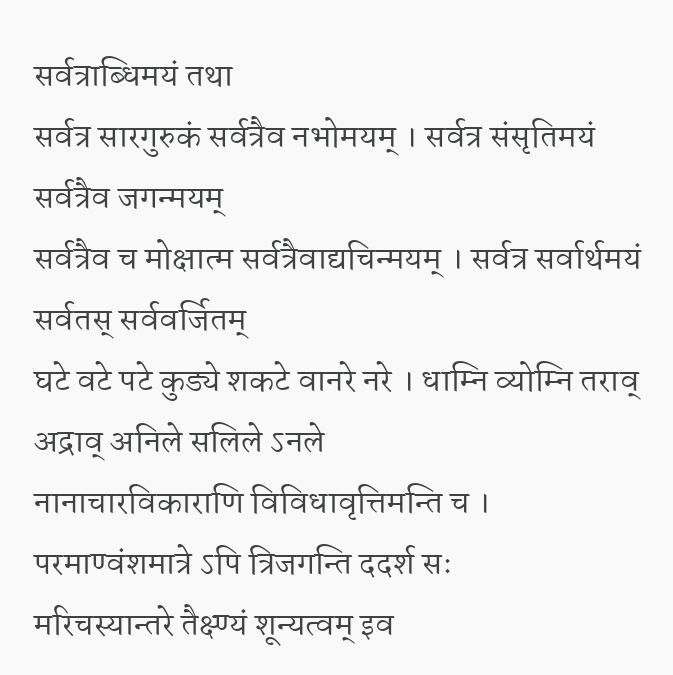सर्वत्राब्धिमयं तथा
सर्वत्र सारगुरुकं सर्वत्रैव नभोमयम् । सर्वत्र संसृतिमयं सर्वत्रैव जगन्मयम्
सर्वत्रैव च मोक्षात्म सर्वत्रैवाद्यचिन्मयम् । सर्वत्र सर्वार्थमयं सर्वतस् सर्ववर्जितम्
घटे वटे पटे कुड्ये शकटे वानरे नरे । धाम्नि व्योम्नि तराव् अद्राव् अनिले सलिले ऽनले
नानाचारविकाराणि विविधावृत्तिमन्ति च । परमाण्वंशमात्रे ऽपि त्रिजगन्ति ददर्श सः
मरिचस्यान्तरे तैक्ष्ण्यं शून्यत्वम् इव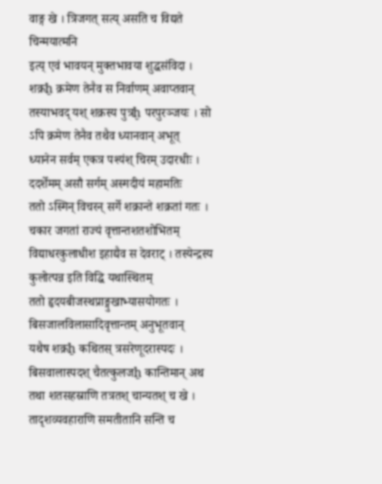वाङ्ग खे । त्रिजगत् सत्य् असति च विद्यते चिन्मयात्मनि
इत्य् एवं भावयन् मुक्तभावया शुद्धसंविदा । शक्रẖ क्रमेण तेनैव स निर्वाणम् अवाप्तवान्
तस्याभवद् यश् शक्रस्य पुत्रḫ परपुरञ्जयः । सो ऽपि क्रमेण तेनैव तथैव ध्यानवान् अभूत्
ध्यानेन सर्वम् एकत्र पश्यंश् चिरम् उदारधीः । ददर्शेमम् असौ सर्गम् अस्मदीयं महामतिः
ततो ऽस्मिन् विचरन् सर्गे शक्रान्ते शक्रतां गतः । चकार जगतां राज्यं वृत्तान्तशतशोभितम्
विद्याधरकुलाधीश इहाद्यैव स देवराट् । तस्येन्द्रस्य कुलोत्पन्न इति विद्धि यथास्थितम्
ततो हृदयबीजस्थप्राङ्मुखाभ्यासयोगतः । बिसजालविलासादिवृत्तान्तम् अनुभूतवान्
यथैष शक्रẖ कथितस् त्रसरेणूदरास्पदः । बिसवालास्पदश् चैतत्कुलजẖ कान्तिमान् अथ
तथा शतसहस्राणि तत्रतश् चान्यतश् च खे । तादृशव्यवहाराणि समतीतानि सन्ति च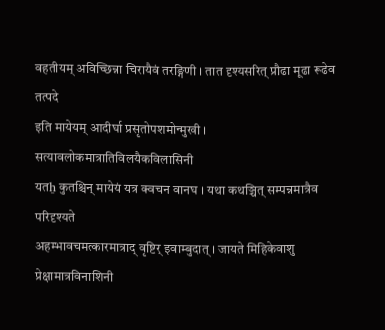वहतीयम् अविच्छिन्ना चिरायैवं तरङ्गिणी । तात दृश्यसरित् प्रौढा मूढा रूढेव तत्पदे
इति मायेयम् आदीर्घा प्रसृतोपशमोन्मुखी । सत्यावलोकमात्रातिविलयैकविलासिनी
यतẖ कुतश्चिन् मायेयं यत्र क्वचन वानघ । यथा कथञ्चित् सम्पन्नमात्रैव परिदृश्यते
अहम्भावचमत्कारमात्राद् वृष्टिर् इवाम्बुदात् । जायते मिहिकेवाशु प्रेक्षामात्रविनाशिनी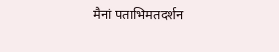मैनां पताभिमतदर्शन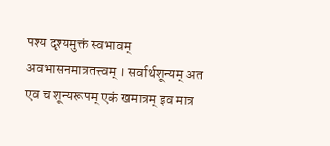पश्य दृश्यमुक्तं स्वभावम् अवभासनमात्रतत्त्वम् । सर्वार्थशून्यम् अत एव च शून्यरूपम् एकं खमात्रम् इव मात्र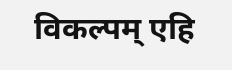विकल्पम् एहि